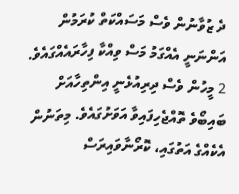ދެ ޒުވާނުން ވެސް މަސައްކަތް ކުރަމުން އަންނަނީ އެއްގަމު މަސް ވިއްކާ ފިހާރައެއްގައެވެ. 2 މީހުން ވެސް ދިރިއުޅެނީ އިންތިހާއަށް ބައިބޯވެ ތޮއްޖެހިފައިވާ އަވަށުގައެވެ. މިތަނުން އެކެއްގެ އަތުގައި، ކޮރޯނާވައިރަސް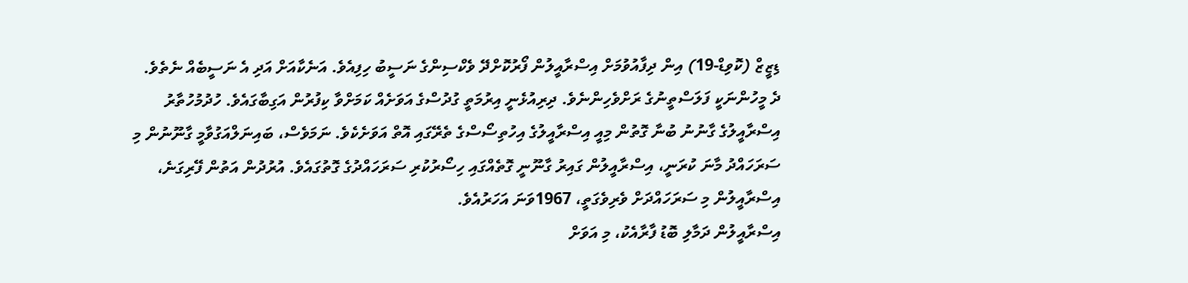ޑިޒީޒް (ކޮވިޑް-19) އިން ދިފާއުވުމަށް އިސްރާއީލުން ފޯރުކޮށްދޭ ވެކްސިންގެ ނަސީބު ހިފިއެވެ. އަނެކާއަށް އަދި އެ ނަސީބެއް ނެތެވެ.
ދެ މީހުންނަކީ ފަލަސްތީނުގެ ރަށްވެހިންނެވެ. ދިރިއުޅެނީ އިރުމަތީ ގުދުސްގެ އަވަށެއް ކަމަށްވާ ކިފުރުން އަގިބާގައެވެ. ހުދުމުހުތާރު އިސްރާއީލުގެ ގާނުނު ބުނާ ގޮތުން މިއީ އިސްރާއީލުގެ އިހުތިސޯސްގެ ތެރޭގައި އޮތް އަވަށެކެވެ. ނަމަވެސް، ބައިނަލްއަގުވާމީ ގާނޫނުން މި ސަރަހައްދު މާނަ ކުރަނީ، އިސްރާއީލުން ގައިރު ގާނޫނީ ގޮތެއްގައި ހިސޯރުކުރި ސަރަހައްދުގެ ގޮތުގައެވެ. އުރުދުން އަތުން ފޭރިގަނެ، އިސްރާއީލުން މި ސަރަހައްދަށް ވެރިވެގަތީ، 1967ވަނަ އަހަރުއެވެ.
އިސްރާއީލުން ދަމާލި ބޮޑު ފާރާއެކު، މި އަވަށް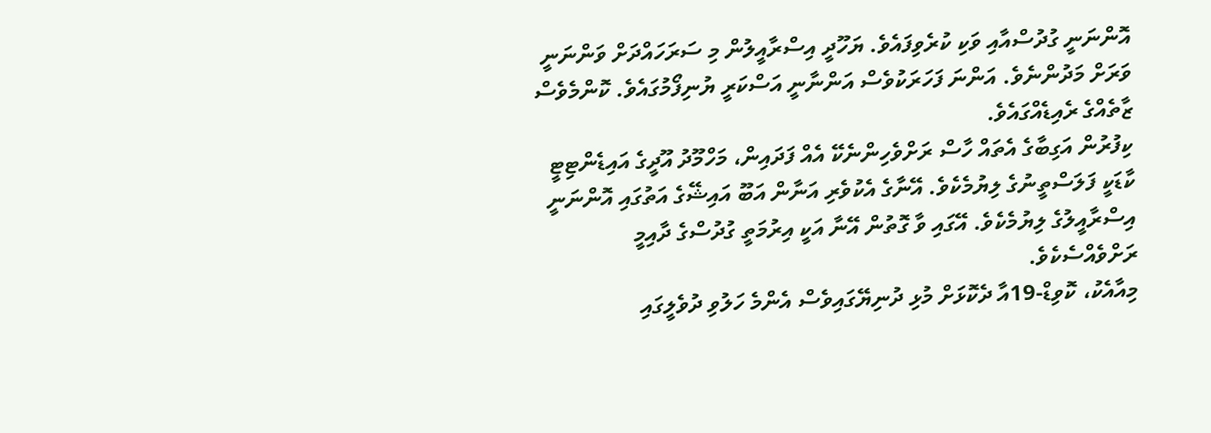އޮންނަނީ ގުދުސްއާއި ވަކި ކުރެވިފައެވެ. ޔަހޫދީ އިސްރާއީލުން މި ސަރަހައްދަށް ވަންނަނީ ވަރަށް މަދުންނެވެ. އަންނަ ފަހަރަކުވެސް އަންނާނީ އަސްކަރީ ޔުނިފޯމުގައެވެ. ކޮންމެވެސް ޒާތެއްގެ ރެއިޑެއްގައެވެ.
ކިފުރުން އަގިބާގެ އެތައް ހާސް ރަށްވެހިންނެކޭ އެއް ފަދައިން، މަހްމޫދު އޫދީގެ އައިޑެންޓިޓީ ކާޑަކީ ފަލަސްތީނުގެ ލިޔުމެކެވެ. އޭނާގެ އެކުވެރި އަނާން އަބޫ އައިޝޭގެ އަތުގައި އޮންނަނީ އިސްރާއީލުގެ ލިޔުމެކެވެ. އޭގައި ވާ ގޮތުން އޭނާ އަކީ އިރުމަތީ ގުދުސްގެ ދާއިމީ ރަށްވެއްސެކެވެ.
މިއާއެކު، ކޮވިޑް-19އާ ދެކޮޅަށް މުޅި ދުނިޔޭގައިވެސް އެންމެ ހަލުވި ދުވެލީގައި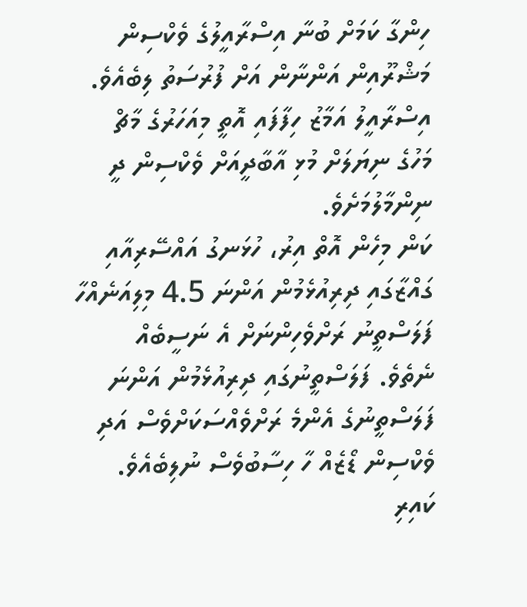ހިންގާ ކަމަށް ބުނާ އިސްރާއީލުގެ ވެކްސިން މަޝްރޫއިން އަންނާން އަށް ފުރުސަތު ލިބެއެވެ. އިސްރާއީލު އަމާޒު ހިފާފައި އޮތީ މިއަހަރުގެ މާޗް މަހުގެ ނިޔަލަށް މުޅި އާބާދީއަށް ވެކްސިން ދީ ނިންމާލުމަށެވެ.
ކަން މިހެން އޮތް އިރު، ހުޅަނގު އައްސޭރިއާއި ގައްޒާގައި ދިރިއުޅެމުން އަންނަ 4.5 މިލިއަނެއްހާ ފަލަސްތީނު ރަށްވެހިންނަށް އެ ނަސީބެއް ނެތެވެ. ފަލަސްތީނުގައި ދިރިއުޅެމުން އަންނަ ފަލަސްތީނުގެ އެންމެ ރަށްވެއްސަކަށްވެސް އަދި ވެކްސިން ޑޯޒެއް ހާ ހިސާބުވެސް ނުލިބެއެވެ. ކައިރި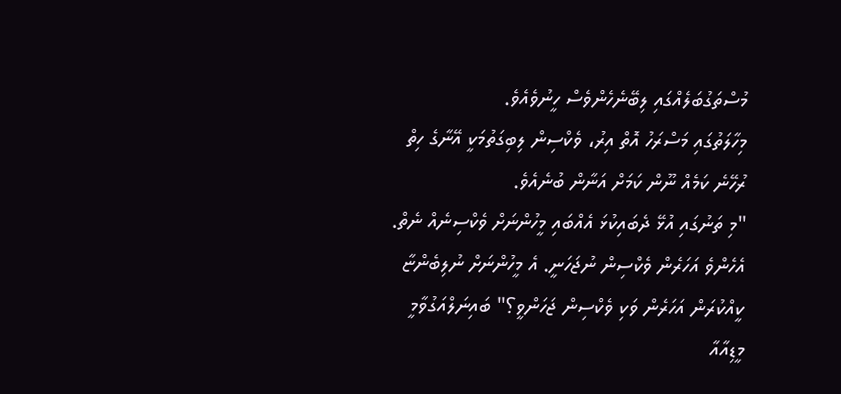މުސްތަގުބަލެއްގައި ލިބޭނެހެންވެސް ހީނުވެއެވެ.
މިހާލަތުގައި މަސްރަހު އޮތް އިރު، ވެކްސިން ލިބިގަތުމަކީ އޭނާގެ ހިތް ރުހޭނެ ކަމެއް ނޫން ކަމަށް އަނާން ބުނެއެވެ.
"މި ތަނުގައި އުޅޭ ދެބައިކުޅަ އެއްބައި މީހުންނަށް ވެކްސިނެއް ނެތް. އެހެންވެ އަހަރެން ވެކްސިން ނުޖަހަނީ. އެ މީހުންނަށް ނުލިބެންޏާ ކީއްކުރަން އަހަރެން ވަކި ވެކްސިން ޖަހަންވީ؟" ބައިނަލްއަގުވާމީ މީޑިއާއާ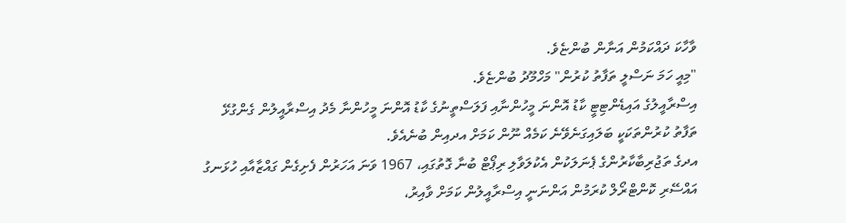ވާހާކަ ދައްކަމުން އަނާން ބުންޏެވެ.
"މިއީ ހަމަ ނަސްލީ ތަފާތު ކުރުން" މަހްމޫދު ބުންޏެވެ.
އިސްރާއީލުގެ އައިޑެންޓިޓީ ކާޑު އޮންނަ މީހުންނާއި ފަލަސްތީނުގެ ކާޑު އޮންނަ މީހުންނާ މެދު އިސްރާއީލުން ގެންގުޅޭ ތަފާތު ކުރުންތަކަކީ ބަލައިގަނެވޭނެ ކަމެއް ނޫން ކަމަށް އދއިން ބުނެއެވެ.
އދގެ ތަޖުރިބާކާރުންގެ ޕެނަލަކުން އެކުލަވާލި ރިޕޯޓް ބުނާ ގޮތުގައި، 1967 ވަނަ އަހަރުން ފެށިގެން ގައްޒާއާއި ހުޅަނގު އައްސޭރި ކޮންޓްރޯލް ކުރަމުން އަންނަނީ އިސްރާއީލުން ކަމަށް ވާއިރު،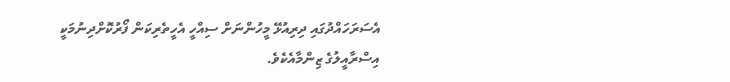އެސަރަހައްދުގައި ދިރިއުޅޭ މީހުންނަށް ސިއްހީ އެހީތެރިކަން ފޯރުކޮށްދިނުމަކީ އިސްރާއީލުގެ ޒިންމާއެކެވެ.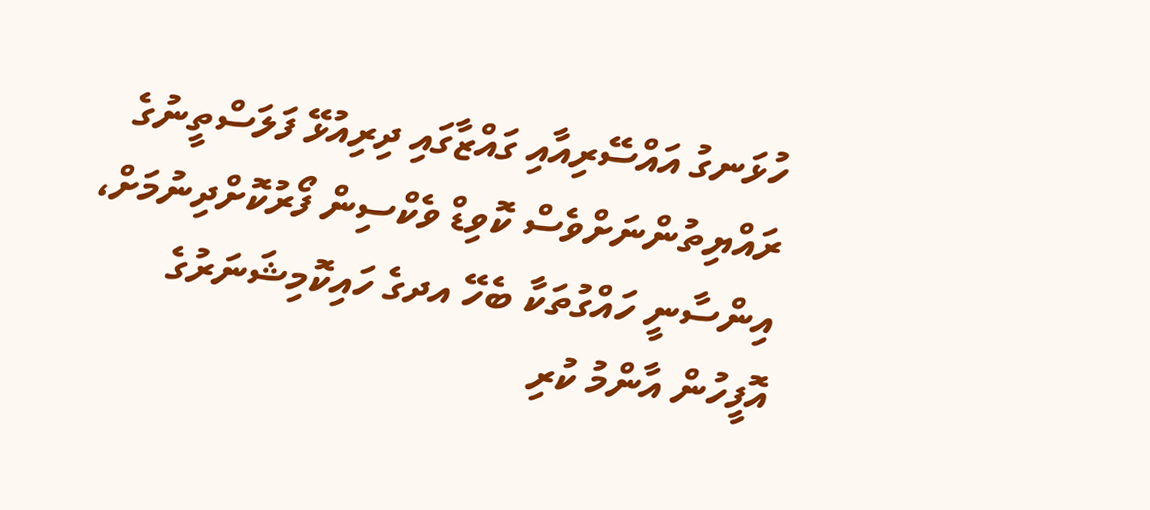ހުޅަނގު އައްސޭރިއާއި ގައްޒާގައި ދިރިއުޅޭ ފަލަސްތީނުގެ ރައްޔިތުންނަށްވެސް ކޮވިޑް ވެކްސިން ފޯރުކޮށްދިނުމަށް، އިންސާނީ ހައްގުތަކާ ބެހޭ އދގެ ހައިކޮމިޝަނަރުގެ އޮފީހުން އާންމު ކުރި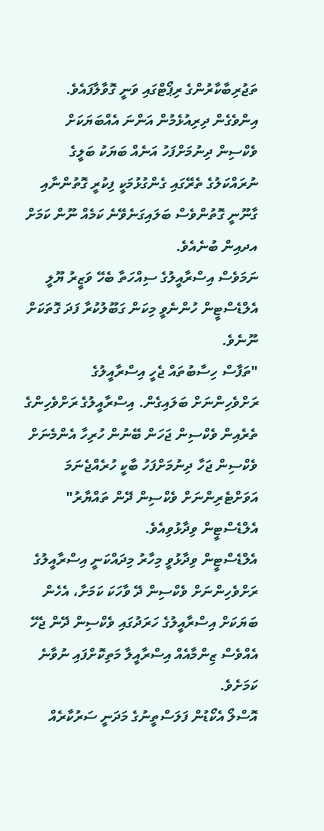ތަޖުރިބާކާރުންގެ ރިޕޯޓްގައި ވަނީ ގޮވާލާފައެވެ.
އިންވެގެން ދިރިއުޅެމުން އަންނަ އެއްބަޔަކަށް ވެކްސިން ދިނުމަށްފަހު އަނެއް ބަޔަކު ބަލީގެ ނުރައްކަލުގެ ތެރޭގައި ގެންގުޅުމަކީ ފިކުރީ ގޮތުންނާއި ގާނޫނީ ގޮތުންވެސް ބަލައިގަނެވޭނެ ކަމެއް ނޫން ކަމަށް އދއިން ބުނެއެވެ.
ނަމަވެސް އިސްރާއީލުގެ ސިއްހަތާ ބެހޭ ވަޒީރު ޔޫލީ އެލްޑެސްޓީން ހުންނެވީ މިކަން ގަބޫލުކުރާ ފަދަ ގޮތަކަށް ނޫނެވެ.
"ތަފާސް ހިސާބުތައް ޖެހީ އިސްރާއީލުގެ ރަށްވެހިންނަށް ބަލައިގެން. އިސްރާއީލުގެ ރަށްވެހިންގެ ތެރެއިން ވެކްސިން ޖަހަން ބޭނުން ހުރިހާ އެންމެނަށް ވެކްސިން ޖަހާ ދިނުމަށްފަހު ބާކީ ހުރެއްޖެނަމަ އަވަށްޓެރިންނަށް ވެކްސިން ދޭން ތައްޔާރު" އެލްޑެސްޓީން ވިދާޅުވިއެވެ.
އެލްޑެސްޓީން ވިދާޅުވީ މިހާރު މިދައްކަނީ އިސްރާއީލުގެ ރަށްވެހިންނަށް ވެކްސިން ދޭ ވާހަކަ ކަމަށާ، އެހެން ބަޔަކަށް އިސްރާއީލުގެ ހަރަދުގައި ވެކްސިން ދޭން ޖެހޭ އެއްވެސް ޒިންމާއެއް އިސްރާއީލާ މަތިކޮށްފައި ނުވާނެ ކަމަށެވެ.
އޮސްލޯ އެކޯޑުން ފަލަސްތީނުގެ މަދަނީ ސަރުކާރެއް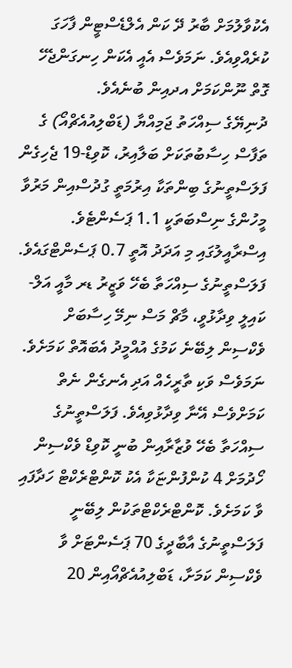އެކުވާލުމަށް ބާރު ދޭ ކަން އެލްޑެސްޓީން ފާހަގަ ކުރެއްވިއެވެ. ނަމަވެސް އެއީ އެކަން ހިނގަންޖެހޭ ގޮތް ނޫންކަމަށް އދއިން ބުނެއެވެ.
ދުނިޔޭގެ ސިއްހަތު ޖަމިއްޔާ (ޑަބްލިއުއެޗްއޯ) ގެ ތަފާސް ހިސާބުތަކަށް ބަލާއިރު، ކޮވިޑް-19 ޖެހިގެން ފަލަސްތީނުގެ ބިންތަކާ އިރުމަތީ ގުދުސްއިން މަރުވާ މީހުންގެ ނިސްބަތަކީ 1.1 ޕަސެންޓެވެ. އިސްރާއީލުގައި މި އަދަދު އޮތީ 0.7 ޕަސެންޓްގައެވެ.
ފަލަސްތީނުގެ ސިއްހަތާ ބެހޭ ވަޒީރު ޑރ މާއީ އަލް-ކައިލީ ވިދާޅުވީ، މާޗް މަސް ނިމޭ ހިސާބަށް ވެކްސިން ލިބޭނެ ކަމުގެ އުއްމީދު އެބައޮތް ކަމަށެވެ. ނަމަވެސް ވަކި ތާރީހެއް އަދި އެނގެން ނެތް ކަމަށްވެސް އޭނާ ވިދާޅުވިއެވެ. ފަލަސްތީނުގެ ސިއްހަތާ ބެހޭ ވުޒާރާއިން ބުނީ ކޮވިޑް ވެކްސިން ހޯދުމަށް 4 ކުންފުންޏަކާ އެކު ކޮންޓްރެކްޓް ހަދާފައި ވާ ކަމަށެވެ. ކޮންޓްރެކްޓްތަކުން ލިބޭނީ ފަލަސްތީނުގެ އާބާދީގެ 70 ޕަސެންޓަށް ވާ ވެކްސިން ކަމަށާ، ޑަބްލިއުއެޗްއޯއިން 20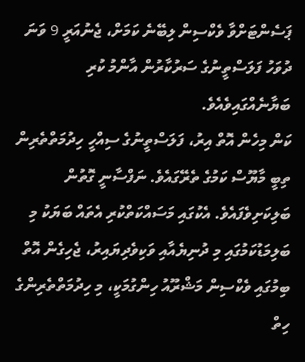ޕަސެންޓަށްވާ ވެކްސިން ލިބޭނެ ކަމަށް، ޖެނުއަރީ 9 ވަނަ ދުވަހު ފަލަސްތީނުގެ ސަރުކާރުން އާންމު ކުރި ބަޔާނެއްގައިވެއެވެ.
ކަން މިހެން އޮތް އިރު، ފަލަސްތީނުގެ ސިއްހީ ހިދުމަތްތެރިން ތިބީ މާޔޫސް ކަމުގެ ތެރޭގައެވެ. ނަފްސާނީ ގޮތުން ބަލިކަށިވެފައެވެ. އެކުގައި މަސައްކަތްކުރި އެތައް ބަޔަކު މި ބަލިމަޑުކަމުގައި މި ދުނިޔެއާއި ވަކިވެދިޔައިރު، ޖެހިގެން އޮތް ބިމުގައި ވެކްސިން މަޝްރޫއު ހިންގުމަކީ، މި ހިދުމަތްތެރިންގެ ހިތް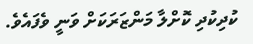ކުދިކުދި ކޮށްލާ މަންޒަރަކަށް ވަނީ ވެފައެވެ.